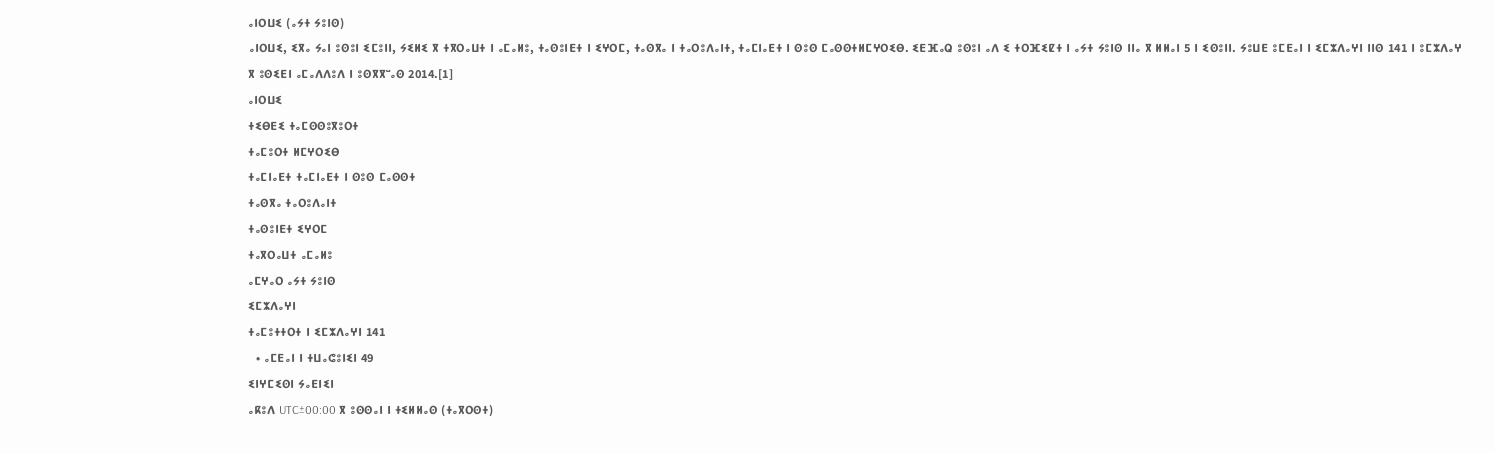ⴰⵏⵔⵡⵉ (ⴰⵢⵜ ⵢⵓⵏⵙ)
ⴰⵏⵔⵡⵉ, ⵉⴳⴰ ⵢⴰⵏ ⵓⵙⵓⵏ ⵉⵎⵓⵏⵏ, ⵢⵉⵍⵉ ⴳ ⵜⴳⵔⴰⵡⵜ ⵏ ⴰⵎⴰⵍⵓ, ⵜⴰⵙⵓⵏⴹⵜ ⵏ ⵉⵖⵔⵎ, ⵜⴰⵙⴳⴰ ⵏ ⵜⴰⵔⵓⴷⴰⵏⵜ, ⵜⴰⵎⵏⴰⴹⵜ ⵏ ⵙⵓⵙ ⵎⴰⵙⵙⵜⵍⵎⵖⵔⵉⴱ. ⵉⴹⴼⴰⵕ ⵓⵙⵓⵏ ⴰⴷ ⵉ ⵜⵔⴼⵉⵇⵜ ⵏ ⴰⵢⵜ ⵢⵓⵏⵙ ⵏⵏⴰ ⴳ ⵍⵍⴰⵏ 5 ⵏ ⵉⵙⵓⵏⵏ. ⵢⵓⵡⴹ ⵓⵎⴹⴰⵏ ⵏ ⵉⵎⵣⴷⴰⵖⵏ ⵏⵏⵙ 141 ⵏ ⵓⵎⵣⴷⴰⵖ ⴳ ⵓⵙⵉⴹⵏ ⴰⵎⴰⴷⴷⵓⴷ ⵏ ⵓⵙⴳⴳⵯⴰⵙ 2014.[1]
ⴰⵏⵔⵡⵉ
ⵜⵉⴱⴹⵉ ⵜⴰⵎⵙⵙⵓⴳⵓⵔⵜ
ⵜⴰⵎⵓⵔⵜ ⵍⵎⵖⵔⵉⴱ
ⵜⴰⵎⵏⴰⴹⵜ ⵜⴰⵎⵏⴰⴹⵜ ⵏ ⵙⵓⵙ ⵎⴰⵙⵙⵜ
ⵜⴰⵙⴳⴰ ⵜⴰⵔⵓⴷⴰⵏⵜ
ⵜⴰⵙⵓⵏⴹⵜ ⵉⵖⵔⵎ
ⵜⴰⴳⵔⴰⵡⵜ ⴰⵎⴰⵍⵓ
ⴰⵎⵖⴰⵔ ⴰⵢⵜ ⵢⵓⵏⵙ
ⵉⵎⵣⴷⴰⵖⵏ
ⵜⴰⵎⵓⵜⵜⵔⵜ ⵏ ⵉⵎⵣⴷⴰⵖⵏ 141
  • ⴰⵎⴹⴰⵏ ⵏ ⵜⵡⴰⵛⵓⵏⵉⵏ 49
ⵉⵏⵖⵎⵉⵙⵏ ⵢⴰⴹⵏⵉⵏ
ⴰⴽⵓⴷ UTC±00:00 ⴳ ⵓⵙⵙⴰⵏ ⵏ ⵜⵉⵍⵍⴰⵙ (ⵜⴰⴳⵔⵙⵜ)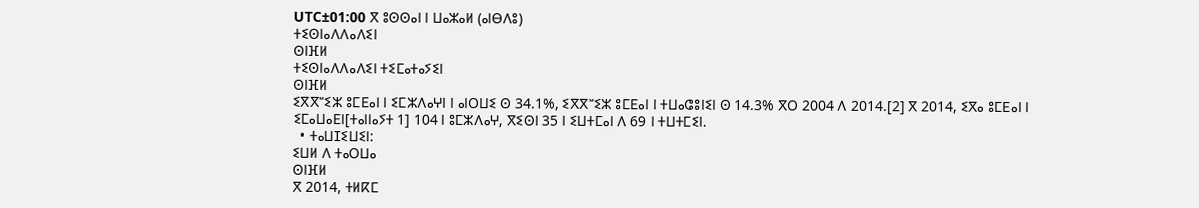UTC±01:00 ⴳ ⵓⵙⵙⴰⵏ ⵏ ⵡⴰⵣⴰⵍ (ⴰⵏⴱⴷⵓ)
ⵜⵉⵙⵏⴰⴷⴷⴰⴷⵉⵏ
ⵙⵏⴼⵍ
ⵜⵉⵙⵏⴰⴷⴷⴰⴷⵉⵏ ⵜⵉⵎⴰⵜⴰⵢⵉⵏ
ⵙⵏⴼⵍ
ⵉⴳⴳⵯⵉⵣ ⵓⵎⴹⴰⵏ ⵏ ⵉⵎⵣⴷⴰⵖⵏ ⵏ ⴰⵏⵔⵡⵉ ⵙ 34.1%, ⵉⴳⴳⵯⵉⵣ ⵓⵎⴹⴰⵏ ⵏ ⵜⵡⴰⵛⵓⵏⵉⵏ ⵙ 14.3% ⴳⵔ 2004 ⴷ 2014.[2] ⴳ 2014, ⵉⴳⴰ ⵓⵎⴹⴰⵏ ⵏ ⵉⵎⴰⵡⴰⴹⵏ[ⵜⴰⵏⵏⴰⵢⵜ 1] 104 ⵏ ⵓⵎⵣⴷⴰⵖ, ⴳⵉⵙⵏ 35 ⵏ ⵉⵡⵜⵎⴰⵏ ⴷ 69 ⵏ ⵜⵡⵜⵎⵉⵏ.
  • ⵜⴰⵡⵊⵉⵡⵉⵏ:
ⵉⵡⵍ ⴷ ⵜⴰⵔⵡⴰ
ⵙⵏⴼⵍ
ⴳ 2014, ⵜⵍⴽⵎ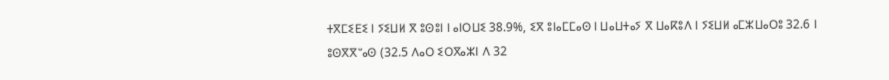ⵜⴳⵎⵉⴹⵉ ⵏ ⵢⵉⵡⵍ ⴳ ⵓⵙⵓⵏ ⵏ ⴰⵏⵔⵡⵉ 38.9%, ⵉⴳ ⵓⵏⴰⵎⵎⴰⵙ ⵏ ⵡⴰⵡⵜⴰⵢ ⴳ ⵡⴰⴽⵓⴷ ⵏ ⵢⵉⵡⵍ ⴰⵎⵣⵡⴰⵔⵓ 32.6 ⵏ ⵓⵙⴳⴳⵯⴰⵙ (32.5 ⴷⴰⵔ ⵉⵔⴳⴰⵣⵏ ⴷ 32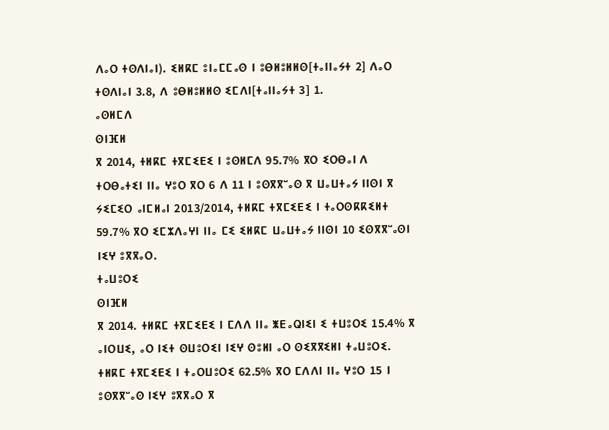ⴷⴰⵔ ⵜⵙⴷⵏⴰⵏ). ⵉⵍⴽⵎ ⵓⵏⴰⵎⵎⴰⵙ ⵏ ⵓⴱⵍⵓⵍⵍⵙ[ⵜⴰⵏⵏⴰⵢⵜ 2] ⴷⴰⵔ ⵜⵙⴷⵏⴰⵏ 3.8, ⴷ ⵓⴱⵍⵓⵍⵍⵙ ⵉⵎⴷⵏ[ⵜⴰⵏⵏⴰⵢⵜ 3] 1.
ⴰⵙⵍⵎⴷ
ⵙⵏⴼⵍ
ⴳ 2014, ⵜⵍⴽⵎ ⵜⴳⵎⵉⴹⵉ ⵏ ⵓⵙⵍⵎⴷ 95.7% ⴳⵔ ⵉⵔⴱⴰⵏ ⴷ ⵜⵔⴱⴰⵜⵉⵏ ⵏⵏⴰ ⵖⵓⵔ ⴳⵔ 6 ⴷ 11 ⵏ ⵓⵙⴳⴳⵯⴰⵙ ⴳ ⵡⴰⵡⵜⴰⵢ ⵏⵏⵙⵏ ⴳ ⵢⵉⵎⵉⵔ ⴰⵏⵎⵍⴰⵏ 2013/2014, ⵜⵍⴽⵎ ⵜⴳⵎⵉⴹⵉ ⵏ ⵜⴰⵔⵙⴽⴽⵉⵍⵜ 59.7% ⴳⵔ ⵉⵎⵣⴷⴰⵖⵏ ⵏⵏⴰ ⵎⵉ ⵉⵍⴽⵎ ⵡⴰⵡⵜⴰⵢ ⵏⵏⵙⵏ 10 ⵉⵙⴳⴳⵯⴰⵙⵏ ⵏⵉⵖ ⵓⴳⴳⴰⵔ.
ⵜⴰⵡⵓⵔⵉ
ⵙⵏⴼⵍ
ⴳ 2014. ⵜⵍⴽⵎ ⵜⴳⵎⵉⴹⵉ ⵏ ⵎⴷⴷ ⵏⵏⴰ ⵥⴹⴰⵕⵏⵉⵏ ⵉ ⵜⵡⵓⵔⵉ 15.4% ⴳ ⴰⵏⵔⵡⵉ, ⴰⵔ ⵏⵉⵜ ⵙⵡⵓⵔⵉⵏ ⵏⵉⵖ ⵙⵓⵍⵏ ⴰⵔ ⵙⵉⴳⴳⵉⵍⵏ ⵜⴰⵡⵓⵔⵉ. ⵜⵍⴽⵎ ⵜⴳⵎⵉⴹⵉ ⵏ ⵜⴰⵔⵡⵓⵔⵉ 62.5% ⴳⵔ ⵎⴷⴷⵏ ⵏⵏⴰ ⵖⵓⵔ 15 ⵏ ⵓⵙⴳⴳⵯⴰⵙ ⵏⵉⵖ ⵓⴳⴳⴰⵔ ⴳ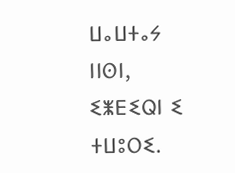ⵡⴰⵡⵜⴰⵢ ⵏⵏⵙⵏ, ⵉⵥⴹⵉⵕⵏ ⵉ ⵜⵡⵓⵔⵉ.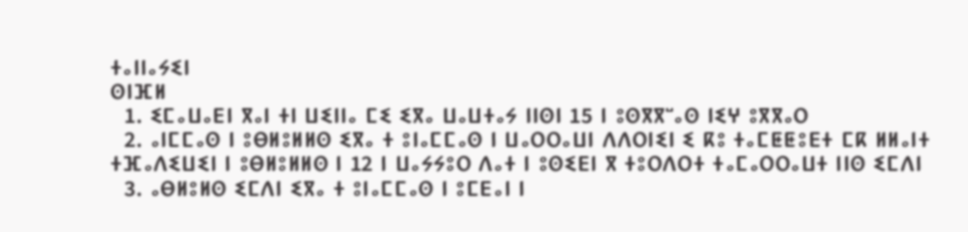ⵜⴰⵏⵏⴰⵢⵉⵏ
ⵙⵏⴼⵍ
  1. ⵉⵎⴰⵡⴰⴹⵏ ⴳⴰⵏ ⵜⵏ ⵡⵉⵏⵏⴰ ⵎⵉ ⵉⴳⴰ ⵡⴰⵡⵜⴰⵢ ⵏⵏⵙⵏ 15 ⵏ ⵓⵙⴳⴳⵯⴰⵙ ⵏⵉⵖ ⵓⴳⴳⴰⵔ
  2. ⴰⵏⵎⵎⴰⵙ ⵏ ⵓⴱⵍⵓⵍⵍⵙ ⵉⴳⴰ ⵜ ⵓⵏⴰⵎⵎⴰⵙ ⵏ ⵡⴰⵔⵔⴰⵡⵏ ⴷⴷⵔⵏⵉⵏ ⵉ ⴽⵓ ⵜⴰⵎⵟⵟⵓⴹⵜ ⵎⴽ ⵍⵍⴰⵏⵜ ⵜⴼⴰⴷⵉⵡⵉⵏ ⵏ ⵓⴱⵍⵓⵍⵍⵙ ⵏ 12 ⵏ ⵡⴰⵢⵢⵓⵔ ⴷⴰⵜ ⵏ ⵓⵙⵉⴹⵏ ⴳ ⵜⵓⵔⴷⵔⵜ ⵜⴰⵎⴰⵔⵔⴰⵡⵜ ⵏⵏⵙ ⵉⵎⴷⵏ
  3. ⴰⴱⵍⵓⵍⵙ ⵉⵎⴷⵏ ⵉⴳⴰ ⵜ ⵓⵏⴰⵎⵎⴰⵙ ⵏ ⵓⵎⴹⴰⵏ ⵏ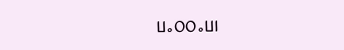ⵡⴰⵔⵔⴰⵡⵏ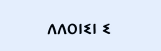ⴷⴷⵔⵏⵉⵏ ⵉ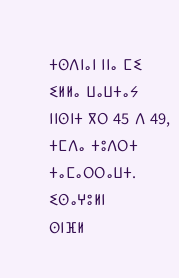ⵜⵙⴷⵏⴰⵏ ⵏⵏⴰ ⵎⵉ ⵉⵍⵍⴰ ⵡⴰⵡⵜⴰⵢ ⵏⵏⵙⵏⵜ ⴳⵔ 45 ⴷ 49, ⵜⵎⴷⴰ ⵜⵓⴷⵔⵜ ⵜⴰⵎⴰⵔⵔⴰⵡⵜ.
ⵉⵙⴰⵖⵓⵍⵏ
ⵙⵏⴼⵍ